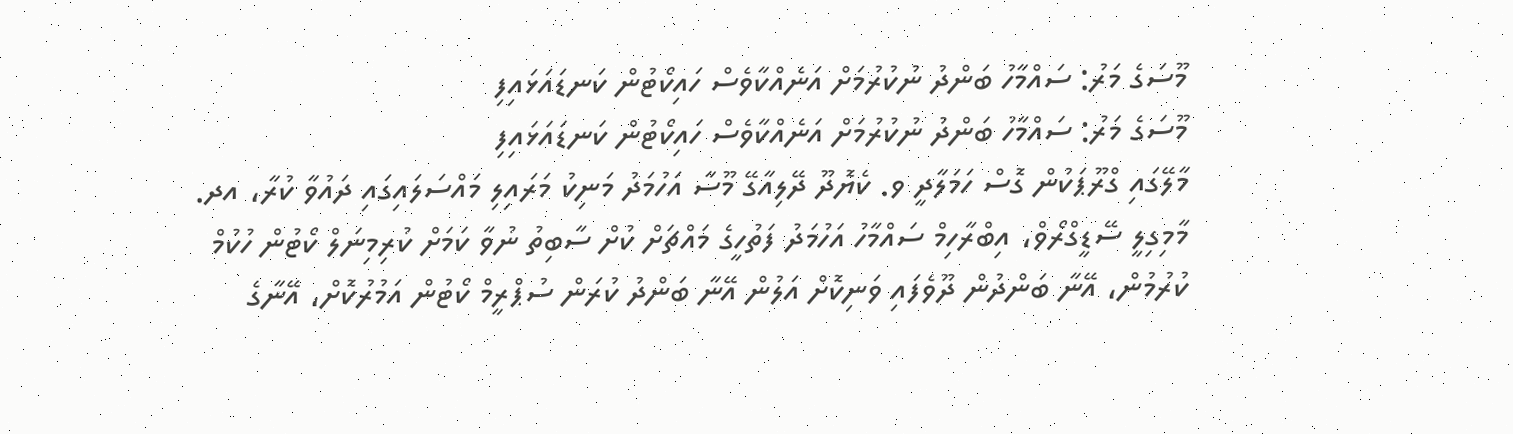މޫސަގެ މަރު: ސައްމާހު ބަންދު ނުކުރުމަށް އަނެއްކާވެސް ހައިކޯޓުން ކަނޑައަޅައިފި
މޫސަގެ މަރު: ސައްމާހު ބަންދު ނުކުރުމަށް އަނެއްކާވެސް ހައިކޯޓުން ކަނޑައަޅައިފި
މާލޭގައި ގްރޫޕަކުން ގޮސް ހަމަލާދީ ވ. ކެޔޮދޫ ދޭލިއާގޭ މޫސާ އަހުމަދު މަނިކު މަރައިލި މައްސަލައިގައި ދައުވާ ކުރާ، އދ. މާމިގިލީ ސޭޑީގްރޯވް، އިބްރާހިމް ސައްމާހު އަހުމަދު ފަތުހީގެ މައްޗަށް ކުށް ސާބިތު ނުވާ ކަމަށް ކުރިމިނަލް ކޯޓުން ހުކުމް ކުރުމުން، އޭނާ ބަންދުން ދޫވެފައި ވަނިކޮށް އަލުން އޭނާ ބަންދު ކުރަން ސުޕްރީމް ކޯޓުން އަމުރުކޮށް، އޭނާގެ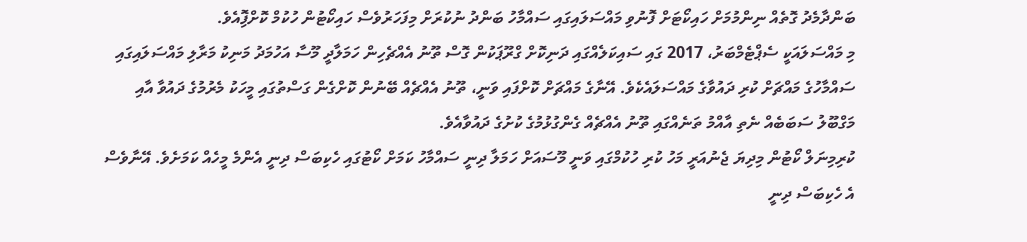ބަންދާމެދު ގޮތެއް ނިންމުމަށް ހައިކޯޓަށް ފޮނުވި މައްސަލައިގައި ސައްމާހު ބަންދު ނުކުރަށް މިފަހަރުވެސް ހައިކޯޓުން ހުކުމް ކޮށްފިޮއެވެ.
މި މައްސަލައަކީ ސެޕްޓެމްބަރު، 2017 ގައި ސައިކަލެއްގައި ދަނިކޮށް ގްރޫޕަކުން ގޮސް ތޫނު އެއްޗެހިން ހަމަލާދީ މޫސާ އަހުމަދު މަނިކު މަރާލި މައްސަލައިގައި ސައްމާހުގެ މައްޗަށް ކުރި ދައުވާގެ މައްސަލައެކެވެ. އޭނާގެ މައްޗަށް ކޮށްފައި ވަނީ، ތޫނު އެއްޗެއް ބޭނުން ކޮށްގެން ގަސްތުގައި މީހަކު މެރުމުގެ ދައުވާ އާއި މަގްބޫލު ސަބަބެއް ނެތި އާއްމު ތަނެއްގައި ތޫނު އެއްޗެއް ގެންގުޅުމުގެ ކުށުގެ ދައުވާއެވެ.
ކުރިމިނަލް ކޯޓުން މިދިޔަ ޖެނުއަރީ މަހު ކުރި ހުކުމްގައި ވަނީ މޫސައަށް ހަމަލާ ދިނީ ސައްމާހު ކަމަށް ކޯޓުގައި ހެކިބަސް ދިނީ އެންމެ މީހެއް ކަމަށެވެ. އޭނާވެސް އެ ހެކިބަސް ދިނީ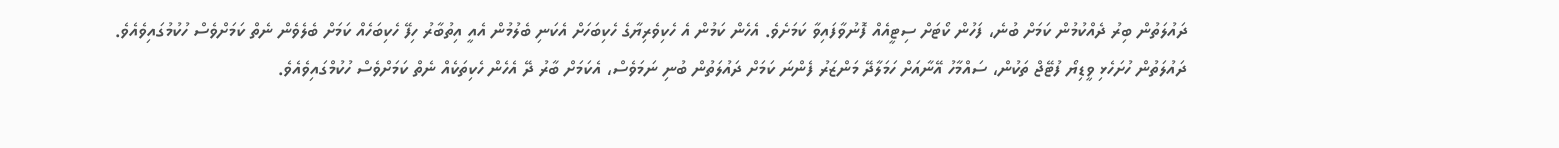ދައުލަތުން ބިރު ދެއްކުމުން ކަމަށް ބުނެ، ފަހުން ކޯޓަށް ސިޓީއެއް ފޮނުވާފައިވާ ކަމަށެވެ. އެހެން ކަމުން އެ ހެކިވެރިޔާގެ ހެކިބަހަށް އެކަނި ބެލުމުން އެއީ އިތުބާރު ހިފޭ ހެކިބަހެއް ކަމަށް ބެލެވެން ނެތް ކަމަށްވެސް ހުކުމުގައިވެއެވެ.
ދައުލަތުން ހުށަހެޅި ވީޑިޔޯ ފުޓޭޖް ތަކުން، ސައްމާހު އޭނާއަށް ހަމަލާދޭ މަންޒަރު ފެންނަ ކަމަށް ދައުލަތުން ބުނި ނަމަވެސް، އެކަމަށް ބާރު ދޭ އެހެން ހެކިތަކެއް ނެތް ކަމަށްވެސް ހުކުމްގައިވެއެވެ.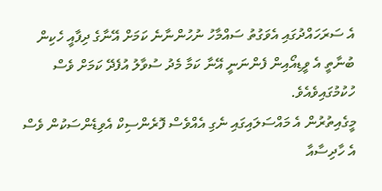އެ ސަރަހައްދުގައި އެވަގުތު ސައްމާހު ނުހުންނާނެ ކަމަށް އޭނާގެ ދިފާއީ ހެކިން ބުނާތީ އެ ވީޑިއޯއިން ފެންނަނީ އޭނާ ކަމާ މެދު ސުވާލު އުފެދޭ ކަމަށް ވެސް ހުކުމުގައިވެއެވެ.
މީގެއިތުރުން އެ މައްސަލައިގައި ނެގި އެއްވެސް ފޮރެންސިކް އެވިޑެންސަކުން ވެސް އެ ހާދިސާއާ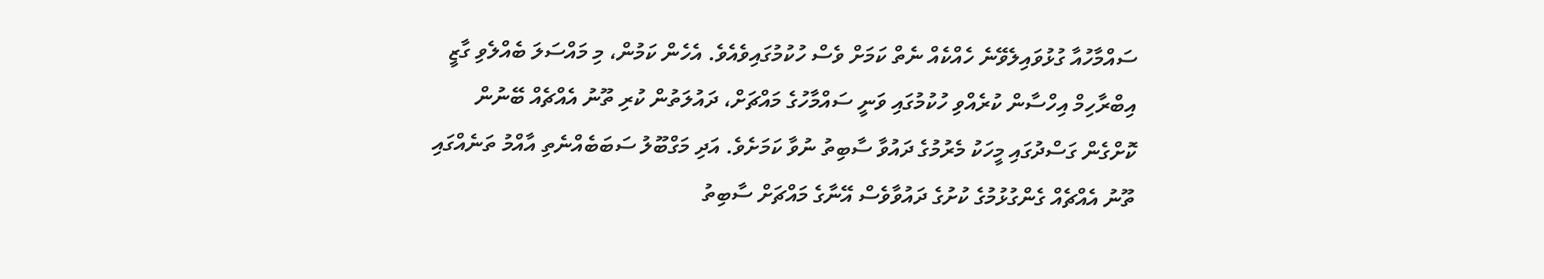ސައްމާހުއާ ގުޅުވައިލެވޭނެ ހެއްކެއް ނެތް ކަމަށް ވެސް ހުކުމުގައިވެއެވެ. އެހެން ކަމުން، މި މައްސަލަ ބެއްލެވި ގާޒީ އިބްރާހިމް އިހްސާން ކުރެއްވި ހުކުމުގައި ވަނީ ސައްމާހުގެ މައްޗަށް، ދައުލަތުން ކުރި ތޫނު އެއްޗެއް ބޭނުން ކޮށްގެން ގަސްދުގައި މީހަކު މެރުމުގެ ދައުވާ ސާބިތު ނުވާ ކަމަށެވެ. އަދި މަގްބޫލު ސަބަބެއްނެތި އާއްމު ތަނެއްގައި ތޫނު އެއްޗެއް ގެންގުޅުމުގެ ކުށުގެ ދައުވާވެސް އޭނާގެ މައްޗަށް ސާބިތު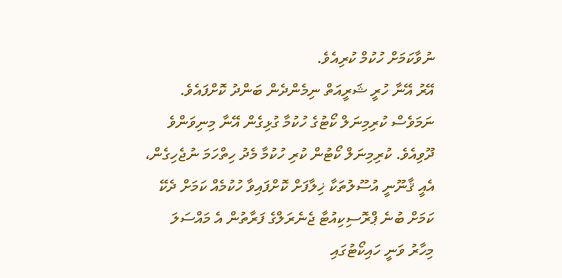ނުވާކަމަށް ހުކުމް ކުރިއެވެ.
އޭރު އޭނާ ހުރީ ޝަރީއަތް ނިމެންދެން ބަންދު ކޮށްފައެވެ. ނަމަވެސް ކުރިމިނަލް ކޯޓުގެ ހުކުމާ ގުޅިގެން އޭނާ މިނިވަންވެ ދޫވިއެވެ. ކުރިމިނަލް ކޯޓުން ކުރި ހުކުމާ މެދު ހިތްހަމަ ނުޖެހިގެން، އެއީ ޤާނޫނީ އުސޫލުތަކާ ޚިލާފަށް ކޮށްފައިވާ ހުކުމެއް ކަމަށް ދެކޭ ކަމަށް ބުނެ ޕްރޮސިކިއުޓާ ޖެނެރަލްގެ ފަރާތުން އެ މައްސަލަ މިހާރު ވަނީ ހައިކޯޓުގައި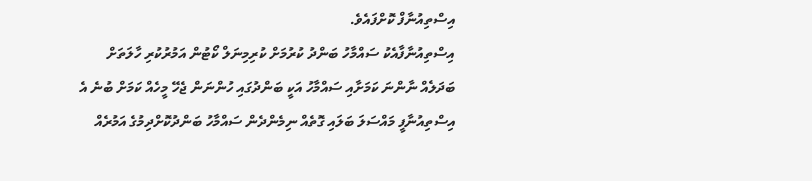އިސްތިއުނާފް ކޮށްފައެވެ.
އިސްތިއުނާފާއެކު ސައްމާހު ބަންދު ކުރުމަށް ކުރިމިނަލް ކޯޓުން އަމުރުކުރި ހާލަތަށް ބަދަލެއް ނާންނަ ކަމަށާއި ސައްމާހު އަކީ ބަންދުގައި ހުންނަން ޖެހޭ މީހެއް ކަމަށް ބުނެ އެ އިސްތިއުނާފީ މައްސަލަ ބަލައި ގޮތެއް ނިމެންދެން ސައްމާހު ބަންދުކޮށްދިމުގެ އަމުރެއް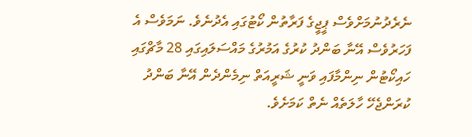ނެރެދުނުމަށްވެސް ޕީޖީގެ ފަރާތުން ކޯޓުގައި އެދުނެވެ. ނަމަވެސް އެ ފަހަރުވެސް އޭނާ ބަންދު ކުރުގެ އަމުރުގެ މައްސަލައިގައި 28 މާޗްގައި ހައިކޯޓުން ނިންމާފައި ވަނީ ޝަރީއަތް ނިމެންދެން އޭނާ ބަންދު ކުރަންޖެހޭ ހާލަތެއް ނެތް ކަމަށެވެ.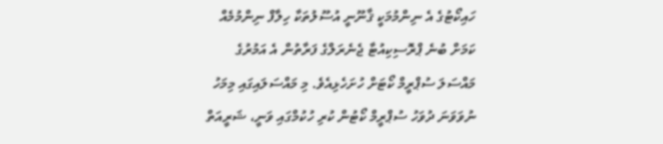ހައިކޯޓުގެ އެ ނިންމުމަކީ ޤާނޫނީ އުސޫލުތަކާ ހިލާފް ނިންމުމެއް ކަމަށް ބުނެ ޕްރޮސިކިއުޓާ ޖެނެރަލްގެ ފަރާތުން އެ އަމުރުގެ މައްސަލަ ސުޕްރީމް ކޯޓަށް ހުށަހެޅިއެވެ. މި މައްސަލައިގައި މިމަހު ނުވަވަނަ ދުވަހު ސުޕްރީމް ކޯޓުން ކުރި ހުކުމްގައި ވަނީ، ޝަރީއަތް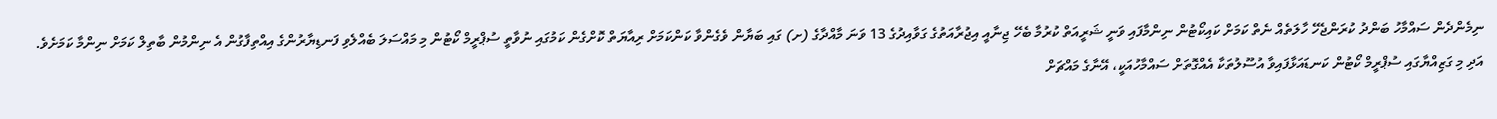ނިމެންދެން ސައްމާހު ބަންދު ކުރަންޖެހޭ ހާލަތެއް ނެތް ކަމަށް ކައިކޯޓުން ނިންމާފައި ވަނީ ޝަރީއަތް ކުރުމާ ބެހޭ ޖިނާއީ އިޖުރާއަތުގެ ގަވާއިދުގެ 13 ވަނަ މާއްދާގެ (ށ) ގައި ބަޔާން ވެގެންވާ ކަންކަމަށް ރިއާޔަތް ކޮށްގެން ކަމުގައި ނުވާތީ ސުޕްރީމް ކޯޓުން މި މައްސަލަ ބެއްލެވި ފަނޑިޔާރުންގެ އިއްތިފާގުން އެ ނިންމުން ބާތިލް ކަމަށް ނިންމާ ކަމަށެވެ.
އަދި މި ގަޒިއްޔާގައި ސުޕްރީމް ކޯޓުން ކަނޑައަޅާފައިވާ އުސޫލުތަކާ އެއްގޮތަށް ސައްމާހުއަކީ، އޭނާގެ މައްޗަށް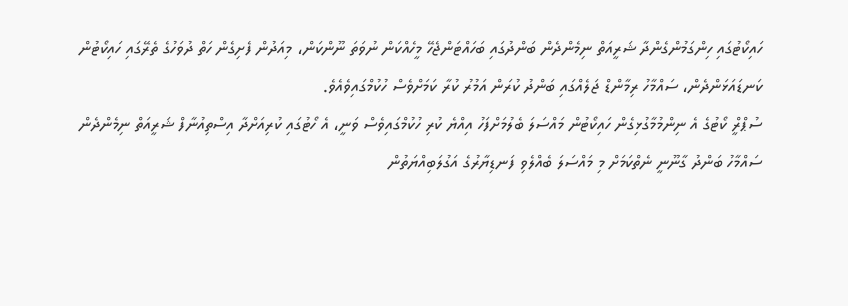ހައިކޯޓުގައި ހިންގަމުންގެންދާ ޝަރީއަތް ނިމެންދެން ބަންދުގައި ބަހައްޓަންޖެހޭ މީހެއްކަން ނުވަތަ ނޫންކަން، މިއަދުން ފެށިގެން ހަތް ދުވަހުގެ ތެރޭގައި ހައިކޯޓުން ކަނޑައަޅަންދެން، ސައްމާހު ރިމާންޑް ޖަލެއްގައި ބަންދު ކުރަން އަމުރު ކުރާ ކަމަށްވެސް ހުކުމްގައިވެއެވެ.
ސުޕްރީް ކޯޓުގެ އެ ނިންމުމާގުޅިގެން ހައިކޯޓުން މައްސަލަ ބެލުމަށްފަހު އިއްޔެ ކުރި ހުކުމްގައިވެސް ވަނީ، އެ ހޯޓުގައި ކުރިއަށްދާ އިސްތިއުނާފް ޝަރީއަތް ނިމެންދެން ސައްމާހު ބަންދު ގާނޫނީ ނެތްކަމަށް މި މައްސަލަ ބެއްލެވި ފަނޑިޔާރުގެ އަގުލަބިއްޔަތުން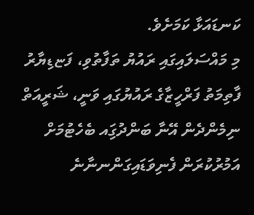ކަނޑައަޅާ ކަމަށެވެ.
މި މައްސަލައިގައި ރައުޔު ތަފާތުވި، ފަޏޑިޔާރު ފާތިމަތު ފަރްހީޒާގެ ރައުޔުގައި ވަނީ، ޝަރީއަތް ނިމެންދެން އޭނާ ބަންދުގަިއ ބެހެޓުމަށް އަމުރުކުރަން ފެނިވަޑައިގަންނނާނެ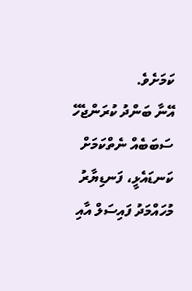ކަމަށެވެ.
އޭނާ ބަންދު ކުރަންޖެހޭ ސަބަބެއް ނެތްކަމަށް ކަނޑައެޅީ، ފަނޑިޔާރު މުހައްމަދު ފައިސަލް އާއި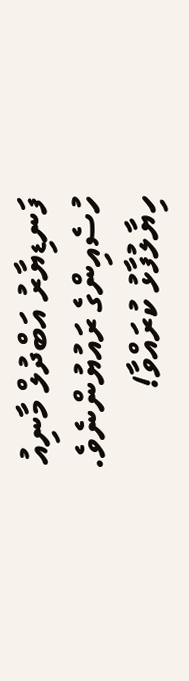ފަނޑިޔާރު އަބްދުލް މާނިއު ހުސެއިންގެ ރައުޔުންނެވެ.
ހިޔާލުފާޅު ކުރައްވާ!